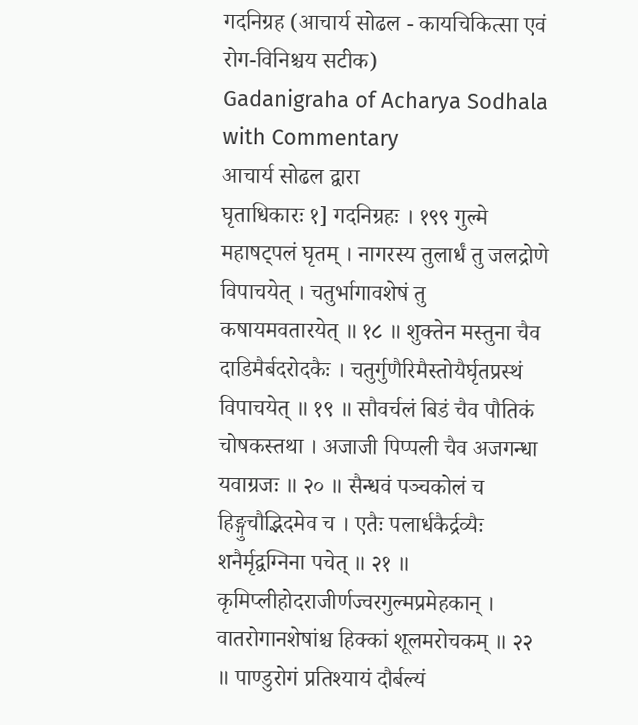गदनिग्रह (आचार्य सोढल - कायचिकित्सा एवं रोग-विनिश्चय सटीक)
Gadanigraha of Acharya Sodhala with Commentary
आचार्य सोढल द्वारा
घृताधिकारः १] गदनिग्रहः । १९९ गुल्मे महाषट्पलं घृतम् । नागरस्य तुलार्धं तु जलद्रोणे विपाचयेत् । चतुर्भागावशेषं तु कषायमवतारयेत् ॥ १८ ॥ शुक्तेन मस्तुना चैव दाडिमैर्बदरोदकैः । चतुर्गुणैरिमैस्तोयैर्घृतप्रस्थं विपाचयेत् ॥ १९ ॥ सौवर्चलं बिडं चैव पौतिकं चोषकस्तथा । अजाजी पिप्पली चैव अजगन्धा यवाग्रजः ॥ २० ॥ सैन्धवं पञ्चकोलं च हिङ्गुचौद्भिदमेव च । एतैः पलार्धकैर्द्रव्यैः शनैर्मृद्वग्निना पचेत् ॥ २१ ॥ कृमिप्लीहोदराजीर्णज्वरगुल्मप्रमेहकान् । वातरोगानशेषांश्च हिक्कां शूलमरोचकम् ॥ २२ ॥ पाण्डुरोगं प्रतिश्यायं दौर्बल्यं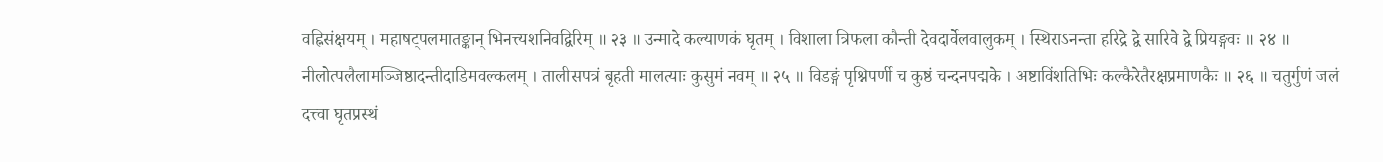वह्निसंक्षयम् । महाषट्पलमातङ्कान् भिनत्त्यशनिवद्विरिम् ॥ २३ ॥ उन्मादे कल्याणकं घृतम् । विशाला त्रिफला कौन्ती देवदार्वेलवालुकम् । स्थिराऽनन्ता हरिद्रे द्वे सारिवे द्वे प्रियङ्गवः ॥ २४ ॥ नीलोत्पलैलामञ्जिष्ठादन्तीदाडिमवल्कलम् । तालीसपत्रं बृहती मालत्याः कुसुमं नवम् ॥ २५ ॥ विडङ्गं पृश्निपर्णी च कुष्ठं चन्दनपद्मके । अष्टाविंशतिभिः कल्कैरेतैरक्षप्रमाणकैः ॥ २६ ॥ चतुर्गुणं जलं दत्त्वा घृतप्रस्थं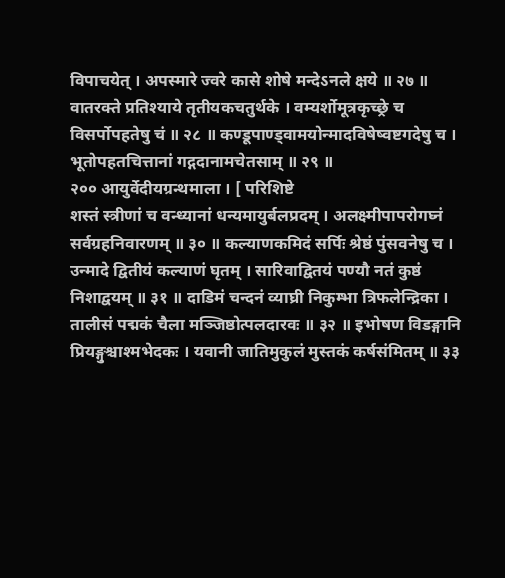विपाचयेत् । अपस्मारे ज्वरे कासे शोषे मन्देऽनले क्षये ॥ २७ ॥ वातरक्ते प्रतिश्याये तृतीयकचतुर्थके । वम्यर्शोमूत्रकृच्छ्रे च विसर्पोपहतेषु चं ॥ २८ ॥ कण्डूपाण्ड्वामयोन्मादविषेष्वष्टगदेषु च । भूतोपहतचित्तानां गद्गदानामचेतसाम् ॥ २९ ॥
२०० आयुर्वेदीयग्रन्थमाला । [ परिशिष्टे
शस्तं स्त्रीणां च वन्ध्यानां धन्यमायुर्बलप्रदम् । अलक्ष्मीपापरोगघ्नं सर्वग्रहनिवारणम् ॥ ३० ॥ कल्याणकमिदं सर्पिः श्रेष्ठं पुंसवनेषु च । उन्मादे द्वितीयं कल्याणं घृतम् । सारिवाद्वितयं पण्यौ नतं कुष्ठं निशाद्वयम् ॥ ३१ ॥ दाडिमं चन्दनं व्याघ्री निकुम्भा त्रिफलेन्द्रिका । तालीसं पद्मकं चैला मञ्जिष्ठोत्पलदारवः ॥ ३२ ॥ इभोषण विडङ्गानि प्रियङ्गुश्चाश्मभेदकः । यवानी जातिमुकुलं मुस्तकं कर्षसंमितम् ॥ ३३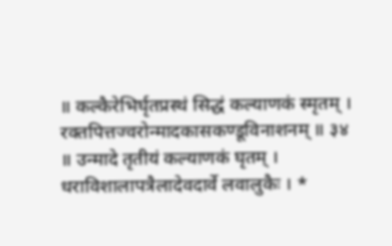॥ कल्कैरेभिर्घृतप्रस्थं सिद्धं कल्याणकं स्मृतम् । रक्तपित्तज्वरोन्मादकासकण्डूविनाशनम् ॥ ३४ ॥ उन्मादे तृतीयं कल्याणकं घृतम् । धराविशालापत्रैलादेवदार्वे लवालुकैः । *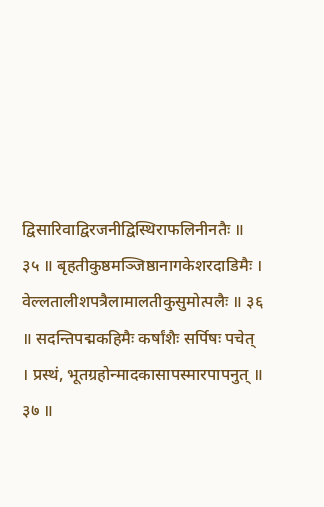द्विसारिवाद्विरजनीद्विस्थिराफलिनीनतैः ॥ ३५ ॥ बृहतीकुष्ठमञ्जिष्ठानागकेशरदाडिमैः । वेल्लतालीशपत्रैलामालतीकुसुमोत्पलैः ॥ ३६ ॥ सदन्तिपद्मकहिमैः कर्षांशैः सर्पिषः पचेत् । प्रस्थं, भूतग्रहोन्मादकासापस्मारपापनुत् ॥ ३७ ॥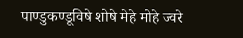पाण्डुकण्डूविषे शोषे मेहे मोहे ज्वरे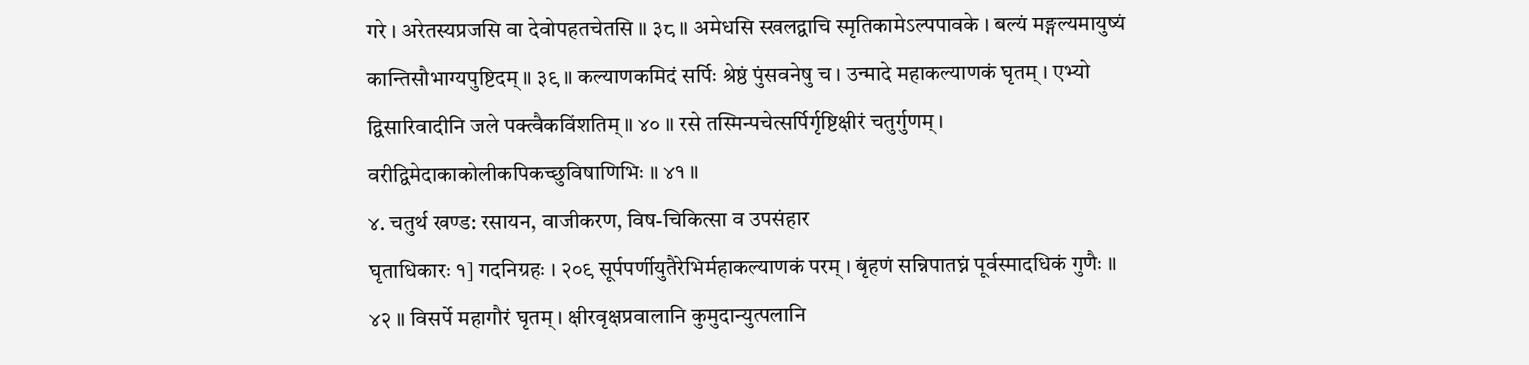गरे । अरेतस्यप्रजसि वा देवोपहतचेतसि ॥ ३८ ॥ अमेधसि स्खलद्वाचि स्मृतिकामेऽल्पपावके । बल्यं मङ्गल्यमायुष्यं कान्तिसौभाग्यपुष्टिदम् ॥ ३९ ॥ कल्याणकमिदं सर्पिः श्रेष्ठं पुंसवनेषु च । उन्मादे महाकल्याणकं घृतम् । एभ्यो द्विसारिवादीनि जले पक्त्वैकविंशतिम् ॥ ४० ॥ रसे तस्मिन्पचेत्सर्पिर्गृष्टिक्षीरं चतुर्गुणम् । वरीद्विमेदाकाकोलीकपिकच्छुविषाणिभिः ॥ ४१ ॥
४. चतुर्थ खण्ड: रसायन, वाजीकरण, विष-चिकित्सा व उपसंहार
घृताधिकारः १] गदनिग्रहः । २०९ सूर्पपर्णीयुतैरेभिर्महाकल्याणकं परम् । बृंहणं सन्निपातघ्नं पूर्वस्मादधिकं गुणैः ॥ ४२ ॥ विसर्पे महागौरं घृतम् । क्षीरवृक्षप्रवालानि कुमुदान्युत्पलानि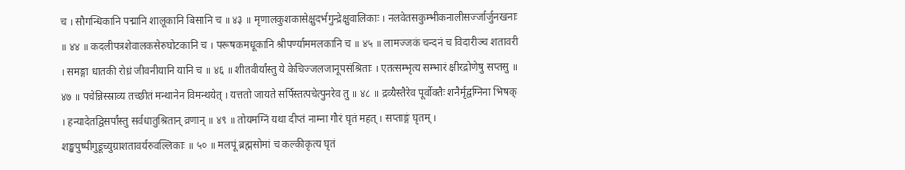च । सौगन्धिकानि पद्मानि शालूकानि बिसानि च ॥ ४३ ॥ मृणालकुशकासेक्षुदर्भगुन्द्रेक्षुवालिकाः । नलवेतसकुम्भीकनालीसर्ज्जार्जुनखनाः ॥ ४४ ॥ कदलीपत्रशेवालकसेरुघोटकानि च । परूषकमधूकानि श्रीपर्ण्याममलकानि च ॥ ४५ ॥ लामज्जकं चन्दनं च विदारीञ्च शतावरी । समङ्गा धातकी रोध्रं जीवनीयानि यानि च ॥ ४६ ॥ शीतवीर्यांस्तु ये केचिज्जलजानूपसंश्रिताः । एतत्सम्भृत्य सम्भारं क्षीरद्रोणेषु सप्तसु ॥ ४७ ॥ पचेन्निस्स्राव्य तच्छीतं मन्थानेन विमन्थयेत् । यत्ततो जायते सर्पिस्तत्पचेत्पुनरेव तु ॥ ४८ ॥ द्रव्यैस्तैरेव पूर्वोक्तैः शनैर्मृद्वग्निना भिषक् । हन्यादेतद्विसर्पांस्तु सर्वधातुश्रितान् व्रणान् ॥ ४९ ॥ तोयमग्निं यथा दीप्तं नाम्ना गौरं घृतं महत् । सप्ताङ्गं घृतम् । शङ्खपुष्पीगुडूच्युग्राशतावर्यरुवल्लिकाः ॥ ५० ॥ मलपूं ब्रह्मसोमां च कल्कीकृत्य घृतं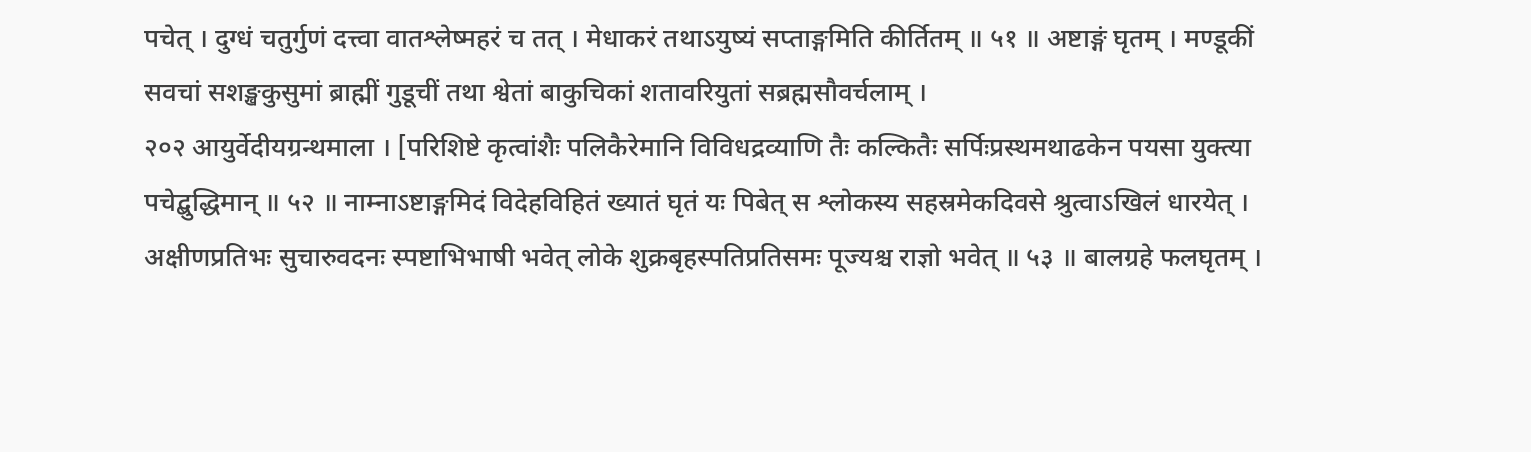पचेत् । दुग्धं चतुर्गुणं दत्त्वा वातश्लेष्महरं च तत् । मेधाकरं तथाऽयुष्यं सप्ताङ्गमिति कीर्तितम् ॥ ५१ ॥ अष्टाङ्गं घृतम् । मण्डूकीं सवचां सशङ्खकुसुमां ब्राह्मीं गुडूचीं तथा श्वेतां बाकुचिकां शतावरियुतां सब्रह्मसौवर्चलाम् ।
२०२ आयुर्वेदीयग्रन्थमाला । [परिशिष्टे कृत्वांशैः पलिकैरेमानि विविधद्रव्याणि तैः कल्कितैः सर्पिःप्रस्थमथाढकेन पयसा युक्त्या पचेद्बुद्धिमान् ॥ ५२ ॥ नाम्नाऽष्टाङ्गमिदं विदेहविहितं ख्यातं घृतं यः पिबेत् स श्लोकस्य सहस्रमेकदिवसे श्रुत्वाऽखिलं धारयेत् । अक्षीणप्रतिभः सुचारुवदनः स्पष्टाभिभाषी भवेत् लोके शुक्रबृहस्पतिप्रतिसमः पूज्यश्च राज्ञो भवेत् ॥ ५३ ॥ बालग्रहे फलघृतम् ।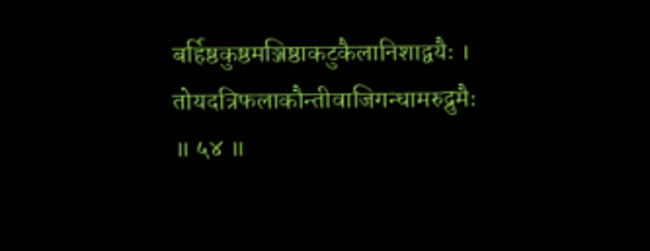बर्हिष्ठकुष्ठमञ्जिष्ठाकटुकैलानिशाद्वयैः । तोयदत्रिफलाकौन्तीवाजिगन्धामरुद्रुमैः ॥ ५४ ॥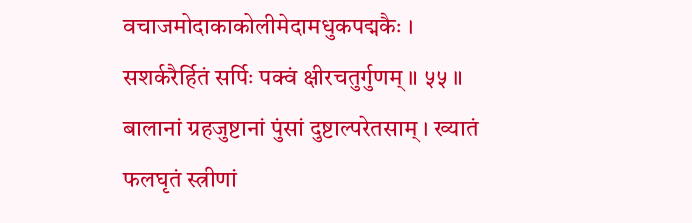वचाजमोदाकाकोलीमेदामधुकपद्मकैः । सशर्करैर्हितं सर्पिः पक्वं क्षीरचतुर्गुणम् ॥ ५५ ॥ बालानां ग्रहजुष्टानां पुंसां दुष्टाल्परेतसाम् । ख्यातं फलघृतं स्त्रीणां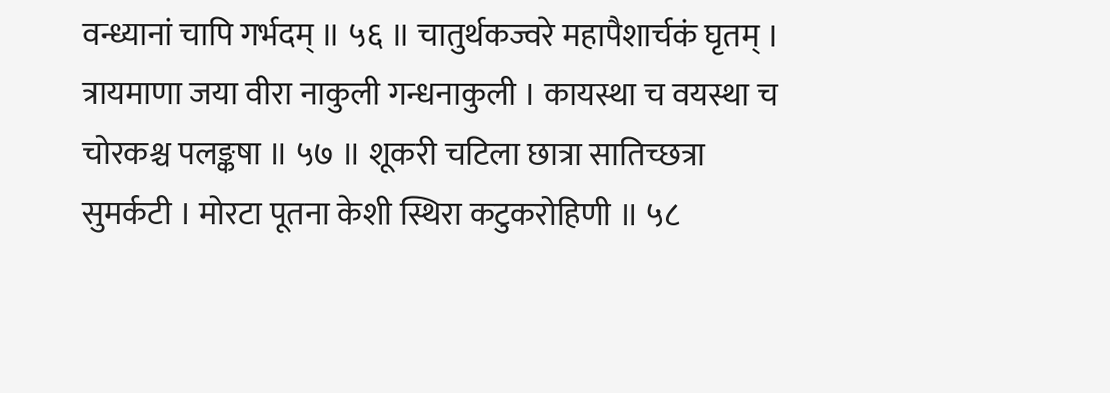वन्ध्यानां चापि गर्भदम् ॥ ५६ ॥ चातुर्थकज्वरे महापैशार्चकं घृतम् । त्रायमाणा जया वीरा नाकुली गन्धनाकुली । कायस्था च वयस्था च चोरकश्च पलङ्कषा ॥ ५७ ॥ शूकरी चटिला छात्रा सातिच्छत्रा सुमर्कटी । मोरटा पूतना केशी स्थिरा कटुकरोहिणी ॥ ५८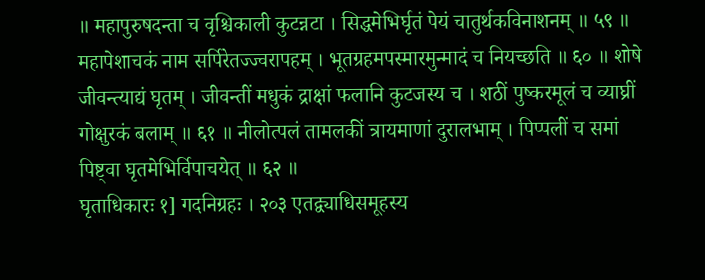॥ महापुरुषदन्ता च वृश्चिकाली कुटन्नटा । सिद्धमेभिर्घृतं पेयं चातुर्थकविनाशनम् ॥ ५९ ॥ महापेशाचकं नाम सर्पिरेतज्ज्वरापहम् । भूतग्रहमपस्मारमुन्मादं च नियच्छति ॥ ६० ॥ शोषे जीवन्त्याद्यं घृतम् । जीवन्तीं मधुकं द्राक्षां फलानि कुटजस्य च । शठीं पुष्करमूलं च व्याघ्रीं गोक्षुरकं बलाम् ॥ ६१ ॥ नीलोत्पलं तामलकीं त्रायमाणां दुरालभाम् । पिप्पलीं च समां पिष्ट्वा घृतमेभिर्विपाचयेत् ॥ ६२ ॥
घृताधिकारः १] गदनिग्रहः । २०३ एतद्व्याधिसमूहस्य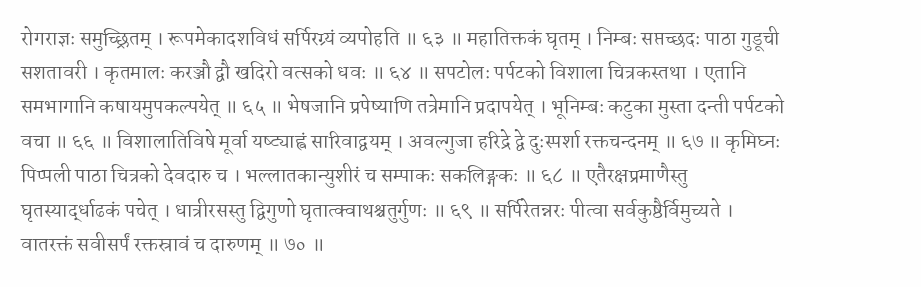रोगराज्ञः समुच्छ्रितम् । रूपमेकादशविधं सर्पिरग्र्यं व्यपोहति ॥ ६३ ॥ महातिक्तकं घृतम् । निम्बः सप्तच्छदः पाठा गुडूची सशतावरी । कृतमालः करञ्जौ द्वौ खदिरो वत्सको धवः ॥ ६४ ॥ सपटोलः पर्पटको विशाला चित्रकस्तथा । एतानि समभागानि कषायमुपकल्पयेत् ॥ ६५ ॥ भेषजानि प्रपेष्याणि तत्रेमानि प्रदापयेत् । भूनिम्बः कटुका मुस्ता दन्ती पर्पटको वचा ॥ ६६ ॥ विशालातिविषे मूर्वा यष्ट्याह्वं सारिवाद्वयम् । अवल्गुजा हरिद्रे द्वे दुःस्पर्शा रक्तचन्दनम् ॥ ६७ ॥ कृमिघ्नः पिप्पली पाठा चित्रको देवदारु च । भल्लातकान्युशीरं च सम्पाकः सकलिङ्गकः ॥ ६८ ॥ एतैरक्षप्रमाणैस्तु घृतस्यार्द्धाढकं पचेत् । धात्रीरसस्तु द्विगुणो घृतात्क्वाथश्चतुर्गुणः ॥ ६९ ॥ सर्पिरेतन्नरः पीत्वा सर्वकुष्ठैर्विमुच्यते । वातरक्तं सवीसर्पं रक्तस्रावं च दारुणम् ॥ ७० ॥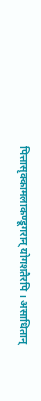पित्तासृक्कामलाकण्डूगरान् योगशतैरपि । असाधितान्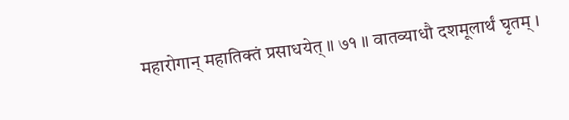महारोगान् महातिक्तं प्रसाधयेत् ॥ ७१ ॥ वातव्याधौ दशमूलार्थं घृतम् ।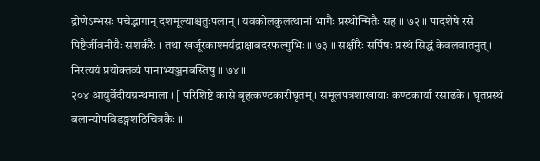द्रोणेऽम्भसः पचेद्भागान् दशमूल्याश्चतुःपलान् । यवकोलकुलत्थानां भागैः प्रस्थोन्मितैः सह ॥ ७२ ॥ पादशेषे रसे पिष्टैर्जीवनीयैः सशर्करैः । तथा खर्जूरकाश्मर्यद्राक्षाबदरफल्गुभिः ॥ ७३ ॥ सक्षीरैः सर्पिषः प्रस्थं सिद्धं केवलवातनुत् । निरत्ययं प्रयोक्तव्यं पानाभ्यञ्जनबस्तिषु ॥ ७४ ॥
२०४ आयुर्वेदीयग्रन्थमाला । [ परिशिष्टे कासे बृहत्कण्टकारीघृतम् । समूलपत्रशाखायाः कण्टकार्या रसाढके । घृतप्रस्थं बलान्योपविडङ्गशठिचित्रकैः ॥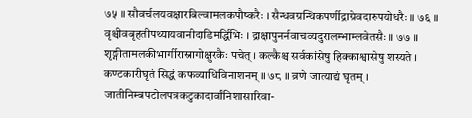७५ ॥ सौवर्चलयवक्षारबिल्वामलकपौष्करैः । सैन्धवग्रन्थिकपर्णीद्राग्रेवदारुपयोधरैः ॥ ७६ ॥ वृश्चीवबृहतीपथ्यायवानीदाडिमर्द्धिभिः । द्राक्षापुनर्नवाचव्यदुरालम्भाम्लवेतसैः ॥ ७७ ॥ शृङ्गीतामलकीभार्गीरास्नागोक्षुरकैः पचेत् । कल्कैश्च सर्वकांसेषु हिक्काश्वासेषु शस्यते । कण्टकारीघृतं सिद्धं कफव्याधिविनाशनम् ॥ ७८ ॥ व्रणे जात्याद्यं घृतम् । जातीनिम्बपटोलपत्रकटुकादार्वांनिशासारिवा-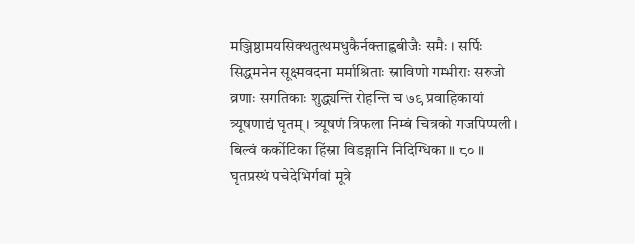मञ्जिष्ठामयसिक्थतुत्थमधुकैर्नक्ताह्वबीजैः समैः । सर्पिः सिद्धमनेन सूक्ष्मवदना मर्माश्रिताः स्राविणो गम्भीराः सरुजो व्रणाः सगतिकाः शुद्ध्यन्ति रोहन्ति च ७९ प्रवाहिकायां त्र्यूषणाद्यं घृतम् । त्र्यूषणं त्रिफला निम्बं चित्रको गजपिप्पली । बिल्वं कर्कोटिका हिंस्रा विडङ्गानि निदिग्धिका ॥ ८० ॥ घृतप्रस्थं पचेदेभिर्गवां मूत्रे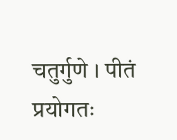चतुर्गुणे । पीतं प्रयोगतः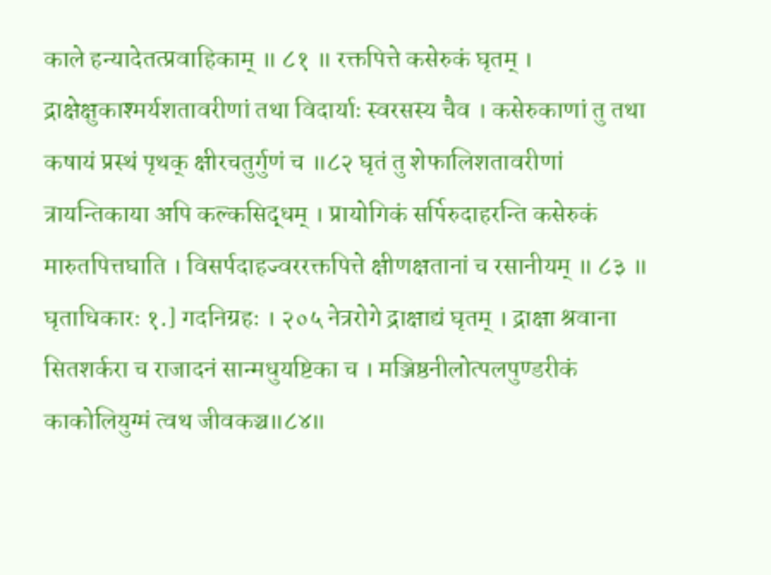काले हन्यादेतत्प्रवाहिकाम् ॥ ८१ ॥ रक्तपित्ते कसेरुकं घृतम् । द्राक्षेक्षुकाश्मर्यशतावरीणां तथा विदार्याः स्वरसस्य चैव । कसेरुकाणां तु तथा कषायं प्रस्थं पृथक् क्षीरचतुर्गुणं च ॥८२ घृतं तु शेफालिशतावरीणां त्रायन्तिकाया अपि कल्कसिद्धम् । प्रायोगिकं सर्पिरुदाहरन्ति कसेरुकं मारुतपित्तघाति । विसर्पदाहज्वररक्तपित्ते क्षीणक्षतानां च रसानीयम् ॥ ८३ ॥
घृताधिकारः १.] गदनिग्रहः । २०५ नेत्ररोगे द्राक्षाद्यं घृतम् । द्राक्षा श्रवाना सितशर्करा च राजादनं सान्मधुयष्टिका च । मञ्जिष्ठनीलोत्पलपुण्डरीकं काकोलियुग्मं त्वथ जीवकञ्च॥८४॥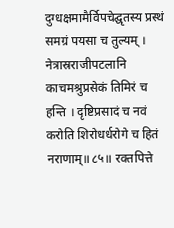दुग्धक्षमामैर्विपचेद्घृतस्य प्रस्थं समग्रं पयसा च तुल्यम् । नेत्रास्रराजीपटलानि काचमश्रुप्रसेकं तिमिरं च हन्ति । दृष्टिप्रसादं च नवं करोति शिरोधर्धरोगे च हितं नराणाम्॥८५॥ रक्तपित्ते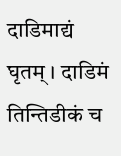दाडिमाद्यं घृतम् । दाडिमं तिन्तिडीकं च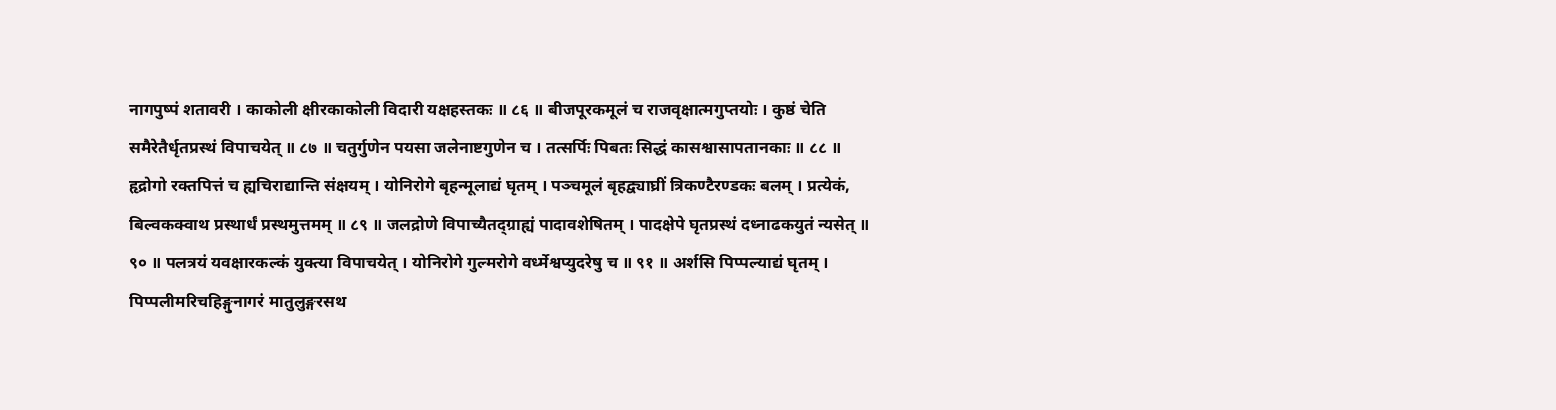नागपुष्पं शतावरी । काकोली क्षीरकाकोली विदारी यक्षहस्तकः ॥ ८६ ॥ बीजपूरकमूलं च राजवृक्षात्मगुप्तयोः । कुष्ठं चेति समैरेतैर्धृतप्रस्थं विपाचयेत् ॥ ८७ ॥ चतुर्गुणेन पयसा जलेनाष्टगुणेन च । तत्सर्पिः पिबतः सिद्धं कासश्वासापतानकाः ॥ ८८ ॥ हृद्रोगो रक्तपित्तं च ह्यचिराद्यान्ति संक्षयम् । योनिरोगे बृहन्मूलाद्यं घृतम् । पञ्चमूलं बृहद्व्याघ्रीं त्रिकण्टैरण्डकः बलम् । प्रत्येकं, बिल्वकक्वाथ प्रस्थार्धं प्रस्थमुत्तमम् ॥ ८९ ॥ जलद्रोणे विपाच्यैतद्ग्राह्यं पादावशेषितम् । पादक्षेपे घृतप्रस्थं दध्नाढकयुतं न्यसेत् ॥ ९० ॥ पलत्रयं यवक्षारकल्कं युक्त्या विपाचयेत् । योनिरोगे गुल्मरोगे वर्ध्मेश्वप्युदरेषु च ॥ ९१ ॥ अर्शसि पिप्पल्याद्यं घृतम् । पिप्पलीमरिचहिङ्गुनागरं मातुलुङ्गरसथ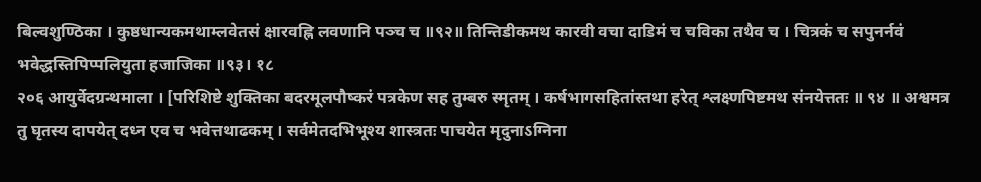बिल्वशुण्ठिका । कुष्ठधान्यकमथाम्लवेतसं क्षारवह्नि लवणानि पञ्च च ॥९२॥ तिन्तिडीकमथ कारवी वचा दाडिमं च चविका तथैव च । चित्रकं च सपुनर्नवं भवेद्धस्तिपिप्पलियुता हजाजिका ॥९३। १८
२०६ आयुर्वेदग्रन्थमाला । [परिशिष्टे शुक्तिका बदरमूलपौष्करं पत्रकेण सह तुम्बरु स्मृतम् । कर्षभागसहितांस्तथा हरेत् श्लक्ष्णपिष्टमथ संनयेत्ततः ॥ ९४ ॥ अश्वमत्र तु घृतस्य दापयेत् दध्न एव च भवेत्तथाढकम् । सर्वमेतदभिभूश्य शास्त्रतः पाचयेत मृदुनाऽग्निना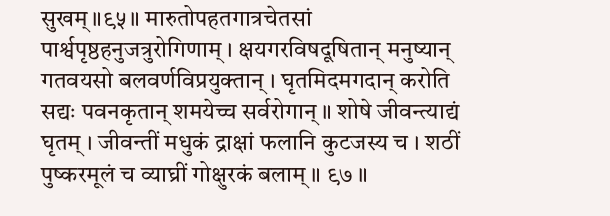सुखम्॥९५॥ मारुतोपहतगात्रचेतसां पार्श्वपृष्ठहनुजत्रुरोगिणाम् । क्षयगरविषदूषितान् मनुष्यान् गतवयसो बलवर्णविप्रयुक्तान् । घृतमिदमगदान् करोति सद्यः पवनकृतान् शमयेच्च सर्वरोगान् ॥ शोषे जीवन्त्याद्यं घृतम् । जीवन्तीं मधुकं द्राक्षां फलानि कुटजस्य च । शठीं पुष्करमूलं च व्याघ्रीं गोक्षुरकं बलाम् ॥ ९७ ॥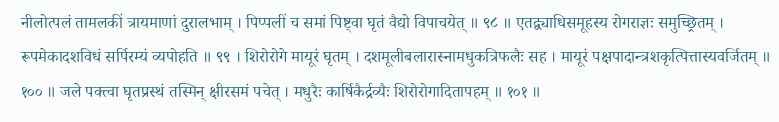नीलोत्पलं तामलकीं त्रायमाणां दुरालभाम् । पिप्पलीं च समां पिष्ट्वा घृतं वैद्यो विपाचयेत् ॥ ९८ ॥ एतद्व्याधिसमूहस्य रोगराज्ञः समुच्छ्रितम् । रूपमेकादशविधं सर्पिरम्यं व्यपोहति ॥ ९९ । शिरोरोगे मायूरं घृतम् । दशमूलीबलारास्नामधुकत्रिफलैः सह । मायूरं पक्षपादान्त्रशकृत्पित्तास्यवर्जितम् ॥ १०० ॥ जले पक्त्वा घृतप्रस्थं तस्मिन् क्षीरसमं पचेत् । मधुरैः कार्षिकैर्द्रव्यैः शिरोरोगादितापहम् ॥ १०१ ॥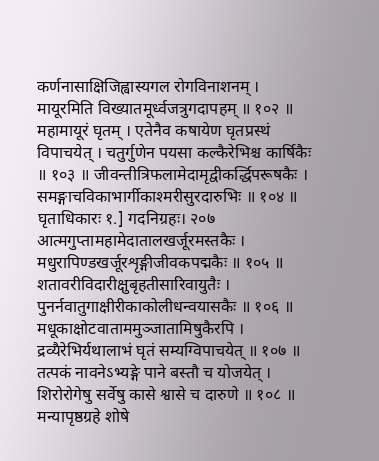कर्णनासाक्षिजिह्वास्यगल रोगविनाशनम् । मायूरमिति विख्यातमूर्ध्वजत्रुगदापहम् ॥ १०२ ॥ महामायूरं घृतम् । एतेनैव कषायेण घृतप्रस्थं विपाचयेत् । चतुर्गुणेन पयसा कल्कैरेभिश्च कार्षिकैः ॥ १०३ ॥ जीवन्तीत्रिफलामेदामृद्वीकर्द्धिपरूषकैः । समङ्गाचविकाभार्गीकाश्मरीसुरदारुभिः ॥ १०४ ॥
घृताधिकारः १.] गदनिग्रहः। २०७ आत्मगुप्तामहामेदातालखर्जूरमस्तकैः । मधुरापिण्डखर्जूरशृङ्गीजीवकपद्मकैः ॥ १०५ ॥ शतावरीविदारीक्षुबृहतीसारिवायुतैः । पुनर्नवातुगाक्षीरीकाकोलीधन्वयासकैः ॥ १०६ ॥ मधूकाक्षोटवाताममुञ्जातामिषुकैरपि । द्रव्यैरेभिर्यथालाभं घृतं सम्यग्विपाचयेत् ॥ १०७ ॥ तत्पकं नावनेऽभ्यङ्गे पाने बस्तौ च योजयेत् । शिरोरोगेषु सर्वेषु कासे श्वासे च दारुणे ॥ १०८ ॥ मन्यापृष्ठग्रहे शोषे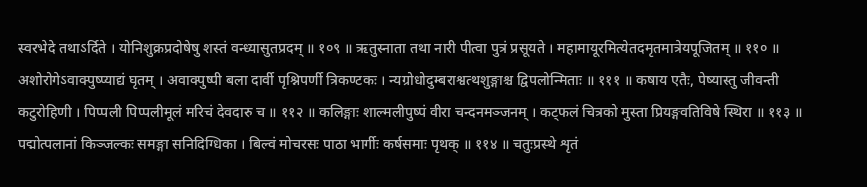स्वरभेदे तथाऽर्दिते । योनिशुक्रप्रदोषेषु शस्तं वन्ध्यासुतप्रदम् ॥ १०९ ॥ ऋतुस्नाता तथा नारी पीत्वा पुत्रं प्रसूयते । महामायूरमित्येतदमृतमात्रेयपूजितम् ॥ ११० ॥ अशोरोगेऽवाक्पुष्प्याद्यं घृतम् । अवाक्पुष्पी बला दार्वी पृश्निपर्णी त्रिकण्टकः । न्यग्रोधोदुम्बराश्वत्थशुङ्गाश्च द्विपलोन्मिताः ॥ १११ ॥ कषाय एतैः, पेष्यास्तु जीवन्ती कटुरोहिणी । पिप्पली पिप्पलीमूलं मरिचं देवदारु च ॥ ११२ ॥ कलिङ्गाः शाल्मलीपुष्पं वीरा चन्दनमञ्जनम् । कट्फलं चित्रको मुस्ता प्रियङ्गवतिविषे स्थिरा ॥ ११३ ॥ पद्मोत्पलानां किञ्जल्कः समङ्गा सनिदिग्धिका । बिल्वं मोचरसः पाठा भार्गीः कर्षसमाः पृथक् ॥ ११४ ॥ चतुःप्रस्थे शृतं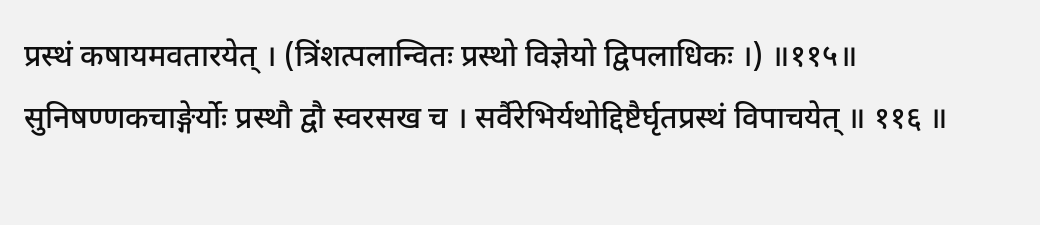प्रस्थं कषायमवतारयेत् । (त्रिंशत्पलान्वितः प्रस्थो विज्ञेयो द्विपलाधिकः ।) ॥११५॥ सुनिषण्णकचाङ्गेर्योः प्रस्थौ द्वौ स्वरसख च । सर्वैरेभिर्यथोद्दिष्टैर्घृतप्रस्थं विपाचयेत् ॥ ११६ ॥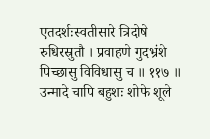एतदर्शःस्वतीसारे त्रिदोषे रुधिरस्रुतौ । प्रवाहणे गुदभ्रंशे पिच्छासु विविधासु च ॥ ११७ ॥
उन्मादे चापि बहुशः शोफे शूले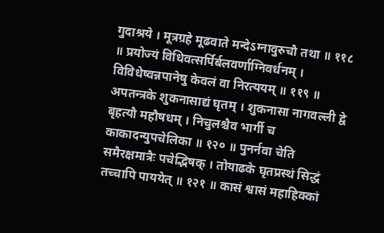गुदाश्रये । मूत्रग्रहे मूढवाते मन्देऽग्नावुरुचौ तथा ॥ ११८ ॥ प्रयोज्यं विधिवत्सर्पिर्बलवर्णाग्निवर्धनम् । विविधेष्वन्नपानेषु केवलं वा निरत्ययम् ॥ ११९ ॥ अपतन्त्रके शुकनासाद्यं घृतम् । शुकनासा नागवल्ली द्वे बृहत्यौ महौषधम् । निचुलश्चैव भार्गी च काकादन्युपचेलिका ॥ १२० ॥ पुनर्नवा चेति समैरक्षमात्रैः पचेद्भिषक् । तोयाढके घृतप्रस्थं सिद्धं तच्चापि पाययेत् ॥ १२१ ॥ कासं श्वासं महाहिक्कां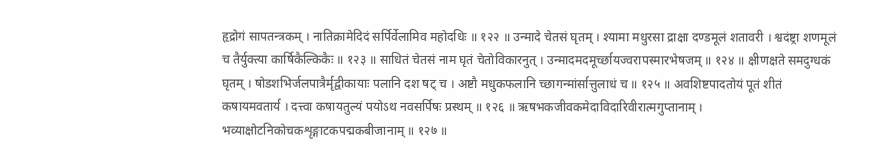हृद्रोगं सापतन्त्रकम् । नातिक्रामेदिदं सर्पिर्वेलामिव महोदधिः ॥ १२२ ॥ उन्मादे चेतसं घृतम् । श्यामा मधुरसा द्राक्षा दण्डमूलं शतावरी । श्वदंष्ट्रा शणमूलं च तैर्युक्त्या कार्षिकैल्किकैः ॥ १२३ ॥ साधितं चेतसं नाम घृतं चेतोविकारनुत् । उन्मादमदमूर्च्छायज्वरापस्मारभेषजम् ॥ १२४ ॥ क्षीणक्षते समदुग्धकं घृतम् । षोडशभिर्जलपात्रैर्मृद्वीकायाः पलानि दश षट् च । अष्टौ मधुकफलानि च्छागन्मांर्सात्तुलाधं च ॥ १२५ ॥ अवशिष्टपादतोयं पूतं शीतं कषायमवतार्य । दत्त्वा कषायतुल्यं पयोऽथ नवसर्पिषः प्रस्थम् ॥ १२६ ॥ ऋषभकजीवकमेदाविदारिवीरात्मगुप्तानाम् । भव्याक्षोटनिकोचकशृङ्गाटकपद्मकबीजानाम् ॥ १२७ ॥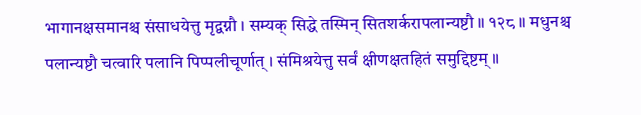भागानक्षसमानश्च संसाधयेत्तु मृद्वग्नौ । सम्यक् सिद्धे तस्मिन् सितशर्करापलान्यष्टौ ॥ १२८ ॥ मधुनश्च पलान्यष्टौ चत्वारि पलानि पिप्पलीचूर्णात् । संमिश्रयेत्तु सर्वं क्षीणक्षतहितं समुद्दिष्टम् ॥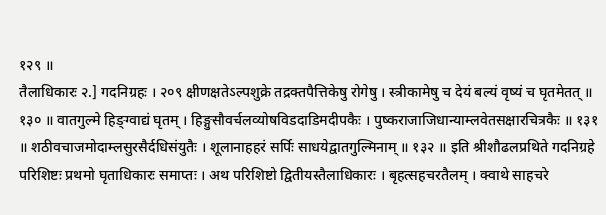१२९ ॥
तैलाधिकारः २.] गदनिग्रहः । २०९ क्षीणक्षतेऽल्पशुक्रे तद्रक्तपैत्तिकेषु रोगेषु । स्त्रीकामेषु च देयं बल्यं वृष्यं च घृतमेतत् ॥ १३० ॥ वातगुल्मे हिङ्ग्वाद्यं घृतम् । हिङ्गुसौवर्चलव्योषविडदाडिमदीपकैः । पुष्कराजाजिधान्याम्लवेतसक्षारचित्रकैः ॥ १३१ ॥ शठीवचाजमोदाम्लसुरसैर्दधिसंयुतैः । शूलानाहहरं सर्पिः साधयेद्वातगुल्मिनाम् ॥ १३२ ॥ इति श्रीशौढलप्रथिते गदनिग्रहे परिशिष्टः प्रथमो घृताधिकारः समाप्तः । अथ परिशिष्टो द्वितीयस्तैलाधिकारः । बृहत्सहचरतैलम् । क्वाथे साहचरे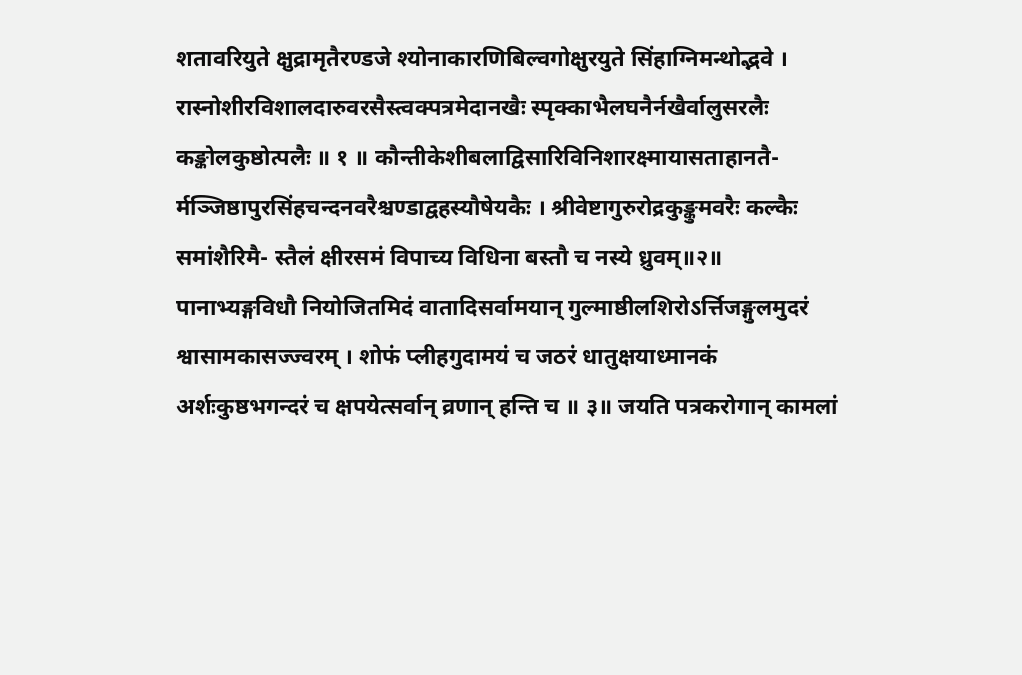शतावरियुते क्षुद्रामृतैरण्डजे श्योनाकारणिबिल्वगोक्षुरयुते सिंहाग्निमन्थोद्भवे । रास्नोशीरविशालदारुवरसैस्त्वक्पत्रमेदानखैः स्पृक्काभैलघनैर्नखैर्वालुसरलैः कङ्कोलकुष्ठोत्पलैः ॥ १ ॥ कौन्तीकेशीबलाद्विसारिविनिशारक्ष्मायासताहानतै- र्मञ्जिष्ठापुरसिंहचन्दनवरैश्चण्डाद्वहस्यौषेयकैः । श्रीवेष्टागुरुरोद्रकुङ्कुमवरैः कल्कैः समांशैरिमै- स्तैलं क्षीरसमं विपाच्य विधिना बस्तौ च नस्ये ध्रुवम्॥२॥ पानाभ्यङ्गविधौ नियोजितमिदं वातादिसर्वामयान् गुल्माष्ठीलशिरोऽर्त्तिजङ्गुलमुदरं श्वासामकासज्ज्वरम् । शोफं प्लीहगुदामयं च जठरं धातुक्षयाध्मानकं अर्शःकुष्ठभगन्दरं च क्षपयेत्सर्वान् व्रणान् हन्ति च ॥ ३॥ जयति पत्रकरोगान् कामलां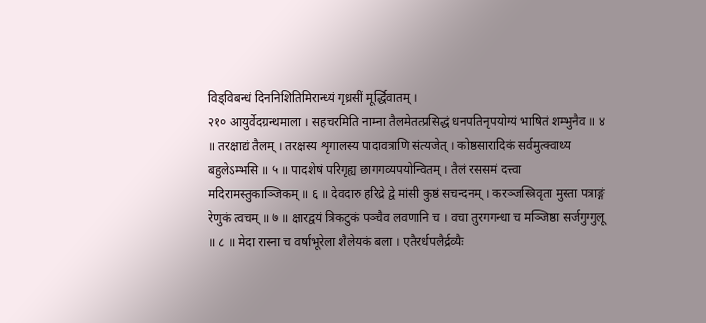विड्विबन्धं दिननिशितिमिरान्ध्यं गृध्रसीं मूर्द्धिवातम् ।
२१० आयुर्वेदग्रन्थमाला । सहचरमिति नाम्ना तैलमेतत्प्रसिद्धं धनपतिनृपयोग्यं भाषितं शम्भुनैव ॥ ४ ॥ तरक्षाद्यं तैलम् । तरक्षस्य शृगालस्य पादावत्राणि संत्यजेत् । कोष्ठसारादिकं सर्वमुत्क्वाथ्य बहुलेऽम्भसि ॥ ५ ॥ पादशेषं परिगृह्य छागगव्यपयोन्वितम् । तैलं रससमं दत्त्वा मदिरामस्तुकाञ्जिकम् ॥ ६ ॥ देवदारु हरिद्रे द्वे मांसी कुष्ठं सचन्दनम् । करञ्जस्त्रिवृता मुस्ता पत्राङ्गं रेणुकं त्वचम् ॥ ७ ॥ क्षारद्वयं त्रिकटुकं पञ्चैव लवणानि च । वचा तुरगगन्धा च मञ्जिष्ठा सर्जगुग्गुलू ॥ ८ ॥ मेदा रास्ना च वर्षाभूरेला शैलेयकं बला । एतैरर्धपलैर्द्रव्यैः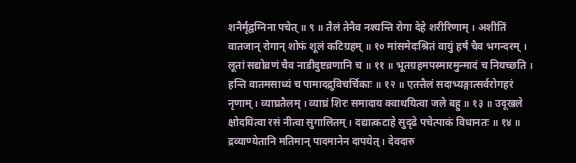शनैर्मृद्वग्निना पचेत् ॥ ९ ॥ तैलं तेनैव नश्यन्ति रोगा देहे शरीरिणाम् । अशीतिं वातजान् रोगान् शोफं शूलं कटिग्रहम् ॥ १० मांसमेदःश्रितं वायुं हर्षं चैव भगन्दरम् । लूतां सद्योव्रणं चैव नाडीदुष्टव्रणानि च ॥ ११ ॥ भूतग्रहमपस्मारमुन्मादं च नियच्छति । हन्ति वातमसाध्यं च पामादद्रुविचर्चिकाः ॥ १२ ॥ एतत्तैलं सदाभ्यङ्गात्सर्वरोगहरं नृणाम् । व्याघ्रतैलम् । व्याघ्रं शिरः समादाय क्वाथयित्वा जले बहु ॥ १३ ॥ उदूखले क्षोदयित्वा रसं नीत्वा सुगालितम् । दद्यात्कटाहे सुदृढे पचेत्पाकं विधानतः ॥ १४ ॥ द्रव्याण्येतानि मतिमान् पादमानेन दापयेत् । देवदारु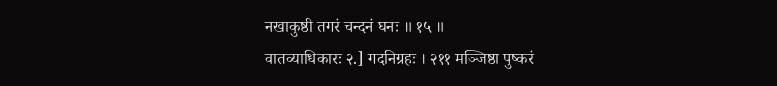नखाकुष्ठी तगरं चन्दनं घनः ॥ १५ ॥
वातव्याधिकारः २.] गदनिग्रहः । २११ मञ्जिष्ठा पुष्करं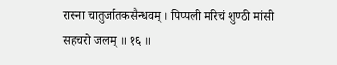रास्ना चातुर्जातकसैन्धवम् । पिप्पली मरिचं शुण्ठी मांसी सहचरो जलम् ॥ १६ ॥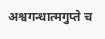अश्वगन्धात्मगुप्ते च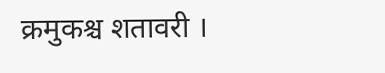क्रमुकश्च शतावरी ।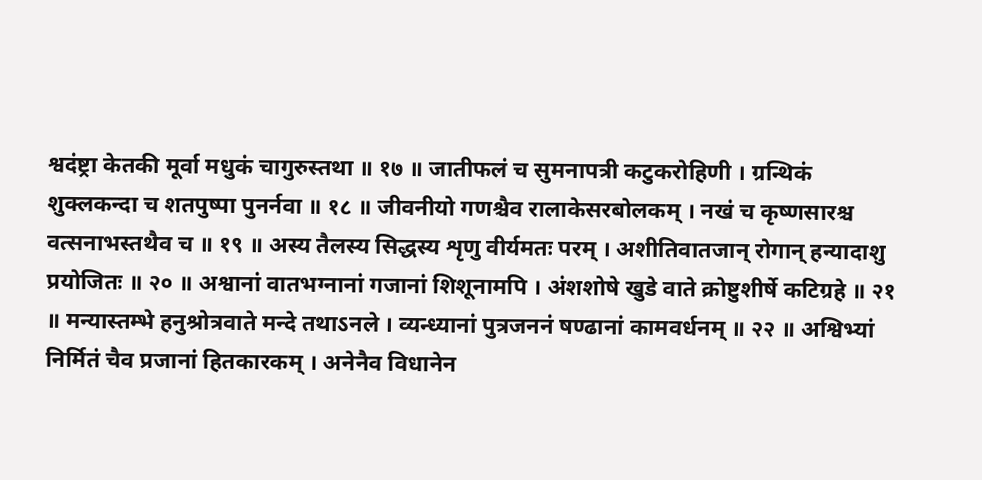श्वदंष्ट्रा केतकी मूर्वा मधुकं चागुरुस्तथा ॥ १७ ॥ जातीफलं च सुमनापत्री कटुकरोहिणी । ग्रन्थिकं शुक्लकन्दा च शतपुष्पा पुनर्नवा ॥ १८ ॥ जीवनीयो गणश्चैव रालाकेसरबोलकम् । नखं च कृष्णसारश्च वत्सनाभस्तथैव च ॥ १९ ॥ अस्य तैलस्य सिद्धस्य शृणु वीर्यमतः परम् । अशीतिवातजान् रोगान् हन्यादाशु प्रयोजितः ॥ २० ॥ अश्वानां वातभग्नानां गजानां शिशूनामपि । अंशशोषे खुडे वाते क्रोष्टुशीर्षे कटिग्रहे ॥ २१ ॥ मन्यास्तम्भे हनुश्रोत्रवाते मन्दे तथाऽनले । व्यन्ध्यानां पुत्रजननं षण्ढानां कामवर्धनम् ॥ २२ ॥ अश्विभ्यां निर्मितं चैव प्रजानां हितकारकम् । अनेनैव विधानेन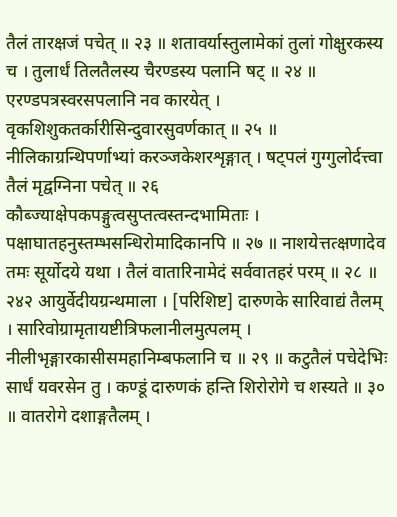तैलं तारक्षजं पचेत् ॥ २३ ॥ शतावर्यास्तुलामेकां तुलां गोक्षुरकस्य च । तुलार्धं तिलतैलस्य चैरण्डस्य पलानि षट् ॥ २४ ॥ एरण्डपत्रस्वरसपलानि नव कारयेत् । वृकशिशुकतर्कारीसिन्दुवारसुवर्णकात् ॥ २५ ॥ नीलिकाग्रन्थिपर्णाभ्यां करञ्जकेशरशृङ्गात् । षट्पलं गुग्गुलोर्दत्त्वा तैलं मृद्वग्निना पचेत् ॥ २६ कौब्ज्याक्षेपकपङ्गुत्वसुप्तत्वस्तन्दभामिताः । पक्षाघातहनुस्तम्भसन्धिरोमादिकानपि ॥ २७ ॥ नाशयेत्तत्क्षणादेव तमः सूर्योदये यथा । तैलं वातारिनामेदं सर्ववातहरं परम् ॥ २८ ॥
२४२ आयुर्वेदीयग्रन्थमाला । [परिशिष्ट] दारुणके सारिवाद्यं तैलम् । सारिवोग्रामृतायष्टीत्रिफलानीलमुत्पलम् । नीलीभृङ्गारकासीसमहानिम्बफलानि च ॥ २९ ॥ कटुतैलं पचेदेभिः सार्धं यवरसेन तु । कण्डूं दारुणकं हन्ति शिरोरोगे च शस्यते ॥ ३० ॥ वातरोगे दशाङ्गतैलम् ।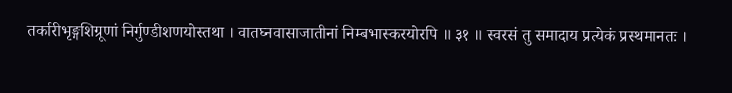तर्कारीभृङ्गशिग्रूणां निर्गुण्डीशणयोस्तथा । वातघ्नवासाजातीनां निम्बभास्करयोरपि ॥ ३१ ॥ स्वरसं तु समादाय प्रत्येकं प्रस्थमानतः ।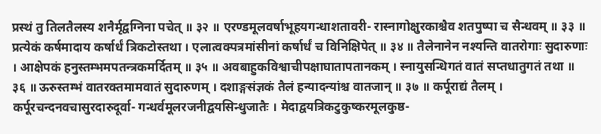प्रस्थं तु तिलतैलस्य शनैर्मृद्वग्निना पचेत् ॥ ३२ ॥ एरण्डमूलवर्षाभूहयगन्धाशतावरी- रास्नागोक्षुरकाश्चैव शतपुष्पा च सैन्धवम् ॥ ३३ ॥ प्रत्येकं कर्षमादाय कर्षार्धं त्रिकटोस्तथा । एलात्वक्पत्रमांसीनां कर्षार्धं च विनिक्षिपेत् ॥ ३४ ॥ तैलेनानेन नश्यन्ति वातरोगाः सुदारुणाः । आक्षेपकं हनुस्तम्भमपतन्त्रकमर्दितम् ॥ ३५ ॥ अवबाहुकविश्वाचीपक्षाघातापतानकम् । स्नायुसन्धिगतं वातं सप्तधातुगतं तथा ॥ ३६ ॥ ऊरुस्तम्भं वातरक्तमामवातं सुदारुणम् । दशाङ्गसंज्ञकं तैलं हन्यादन्यांश्च वातजान् ॥ ३७ ॥ कर्पूराद्यं तैलम् । कर्पूरचन्दनवचासुरदारुदूर्वा- गन्धर्वमूलरजनीद्वयसिन्धुजातैः । मेदाद्वयत्रिकटुकुष्करमूलकुष्ठ-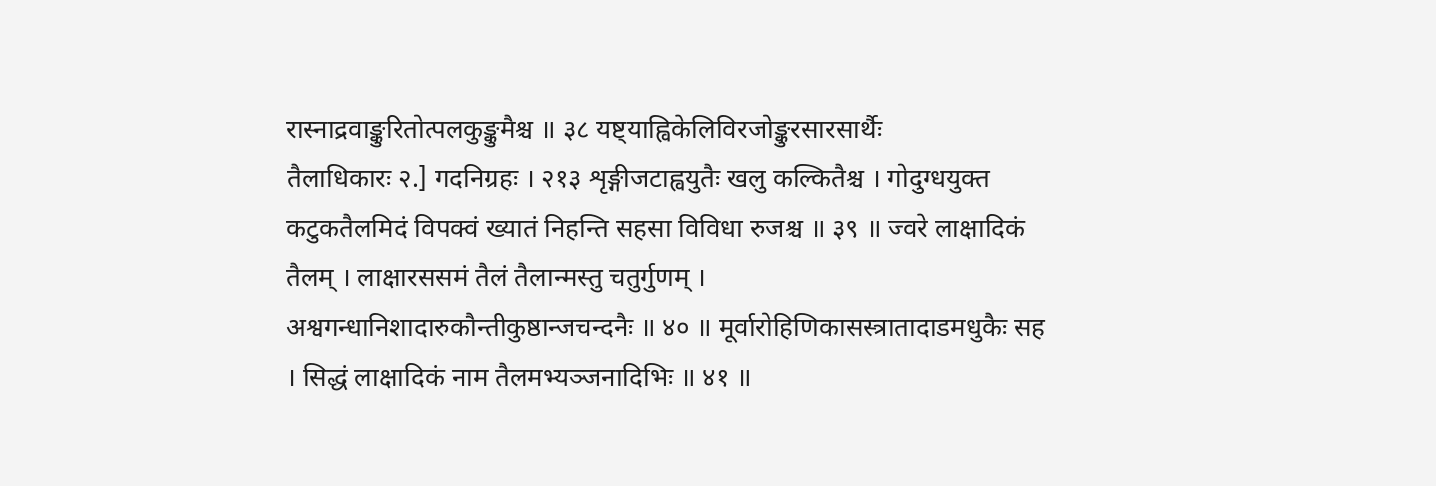रास्नाद्रवाङ्कुरितोत्पलकुङ्कुमैश्च ॥ ३८ यष्ट्याह्विकेलिविरजोङ्कुरसारसार्थैः
तैलाधिकारः २.] गदनिग्रहः । २१३ शृङ्गीजटाह्वयुतैः खलु कल्कितैश्च । गोदुग्धयुक्त कटुकतैलमिदं विपक्वं ख्यातं निहन्ति सहसा विविधा रुजश्च ॥ ३९ ॥ ज्वरे लाक्षादिकं तैलम् । लाक्षारससमं तैलं तैलान्मस्तु चतुर्गुणम् । अश्वगन्धानिशादारुकौन्तीकुष्ठान्जचन्दनैः ॥ ४० ॥ मूर्वारोहिणिकासस्त्रातादाडमधुकैः सह । सिद्धं लाक्षादिकं नाम तैलमभ्यञ्जनादिभिः ॥ ४१ ॥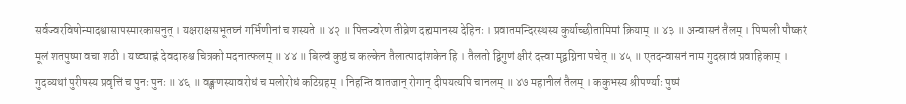सर्वज्वरविषोन्मादश्वासापस्मारकासनुत् । यक्षराक्षसभूतघ्नं गर्भिणीनां च शस्यते ॥ ४२ ॥ पित्तज्वरेण तीव्रेण दह्यमानस्य देहिनः । प्रवातमन्दिरस्थस्य कुर्याच्छीतामिमां क्रियाम् ॥ ४३ ॥ अन्वासनं तैलम् । पिप्पली पौष्करं मूलं शतपुष्पा वचा शठी । यष्ट्याह्नं देवदारुश्च चित्रको मदनात्फलम् ॥ ४४ ॥ बिल्वं कुष्ठं च कल्केन तैलात्पादांशकेन हि । तैलतो द्विगुणं क्षीरं दत्त्वा मृद्वग्निना पचेत् ॥ ४५ ॥ एतदन्वासनं नाम गुदस्रावं प्रवाहिकाम् । गुदव्यथां पुरीषस्य प्रवृत्तिं च पुनः पुनः ॥ ४६ ॥ वङ्क्षणस्यावरोधं च मलोरोधं कटिग्रहम् । निहन्ति वातजान् रोगान् दीपयत्यपि चानलम् ॥ ४७ महानीलं तैलम् । ककुभस्य श्रीपर्ण्याः पुष्पं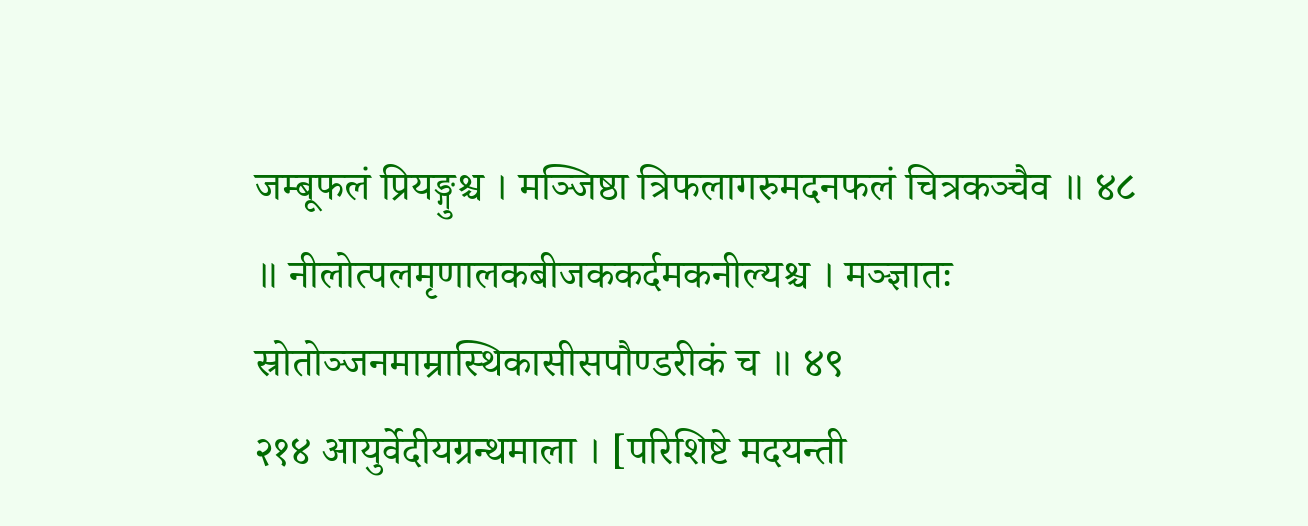जम्बूफलं प्रियङ्गुश्च । मञ्जिष्ठा त्रिफलागरुमदनफलं चित्रकञ्चैव ॥ ४८ ॥ नीलोत्पलमृणालकबीजककर्दमकनील्यश्च । मञ्ज्ञातः स्रोतोञ्जनमाम्रास्थिकासीसपौण्डरीकं च ॥ ४९
२१४ आयुर्वेदीयग्रन्थमाला । [परिशिष्टे मदयन्ती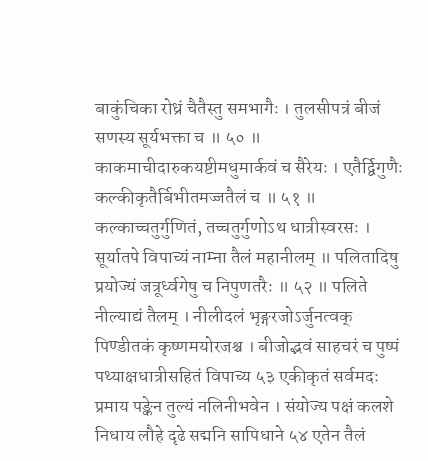बाकुंचिका रोध्रं चैतैस्तु समभागैः । तुलसीपत्रं बीजं सणस्य सूर्यभक्ता च ॥ ५० ॥ काकमाचीदारुकयष्टीमधुमार्कवं च सैरेयः । एतैर्द्विगुणैः कल्कीकृतैर्बिभीतमज्जतैलं च ॥ ५१ ॥ कल्काच्चतुर्गुणितं, तच्चतुर्गुणोऽथ धात्रीस्वरसः । सूर्यातपे विपाच्यं नाम्ना तैलं महानीलम् ॥ पलितादिषु प्रयोज्यं जत्रूर्ध्वगेषु च निपुणतरैः ॥ ५२ ॥ पलिते नील्याद्यं तैलम् । नीलीदलं भृङ्गरजोऽर्जुनत्वक् पिण्डीतकं कृष्णमयोरजश्च । बीजोद्भवं साहचरं च पुष्पं पथ्याक्षधात्रीसहितं विपाच्य ५३ एकीकृतं सर्वमदः प्रमाय पङ्केन तुल्यं नलिनीभवेन । संयोज्य पक्षं कलशे निधाय लौहे दृढे सद्मनि सापिधाने ५४ एतेन तैलं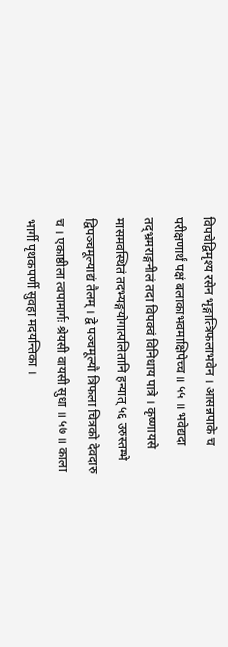विपचेद्विमृश्य रसेन भृङ्गात्त्रिफलाभवेन । आसन्नपाके च परीक्षणार्थं पक्षं बलाकाभवमाक्षिपेच्च ॥ ५५ ॥ भवेद्यदा तद्भ्रमराङ्गनीलं तदा विपक्वं विनिधाय पात्रे । कृष्णायसे मासमवस्थितं तदभ्यङ्गयोगात्पलितानि हन्यात् ५६ उरुस्तम्भे द्विपञ्चमूल्याद्यं तैलम् । द्वे पञ्चमूल्यौ त्रिफला चित्रको देवदारु च । एकाष्ठीला त्वपामार्गः श्रेयसी वायसी सुधा ॥ ५७ ॥ काला भार्गी पृथकपर्णी सुवहा मदयन्तिका ।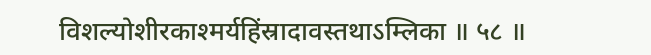विशल्योशीरकाश्मर्यहिंस्रादावस्तथाऽम्लिका ॥ ५८ ॥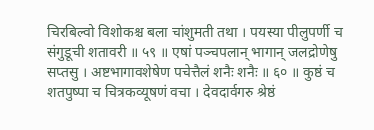चिरबिल्वो विशोकश्च बला चांशुमती तथा । पयस्या पीलुपर्णी च संगुडूची शतावरी ॥ ५९ ॥ एषां पञ्चपलान् भागान् जलद्रोणेषु सप्तसु । अष्टभागावशेषेण पचेत्तैलं शनैः शनैः ॥ ६० ॥ कुष्ठं च शतपुष्पा च चित्रकव्यूषणं वचा । देवदार्वगरु श्रेष्ठं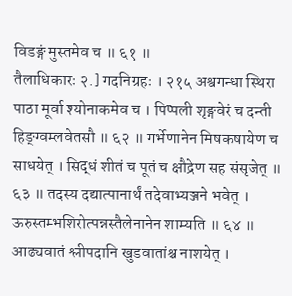विडङ्गं मुस्तमेव च ॥ ६१ ॥
तैलाधिकारः २.] गदनिग्रहः । २१५ अश्वगन्धा स्थिरा पाठा मूर्वा श्योनाकमेव च । पिप्पली शृङ्गवेरं च दन्ती हिङ्ग्वम्लवेतसौ ॥ ६२ ॥ गर्भेणानेन मिषकषायेण च साधयेत् । सिद्धं शीतं च पूतं च क्षौद्रेण सह संसृजेत् ॥ ६३ ॥ तदस्य दद्यात्पानार्थं तदेवाभ्यञ्जने भवेत् । ऊरुस्तम्भशिरोत्पन्नस्तैलेनानेन शाम्यति ॥ ६४ ॥ आढ्यवातं श्लीपदानि खुडवातांश्च नाशयेत् ।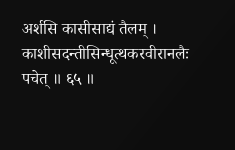अर्शसि कासीसाद्यं तैलम् । काशीसदन्तीसिन्धूत्थकरवीरानलैः पचेत् ॥ ६५ ॥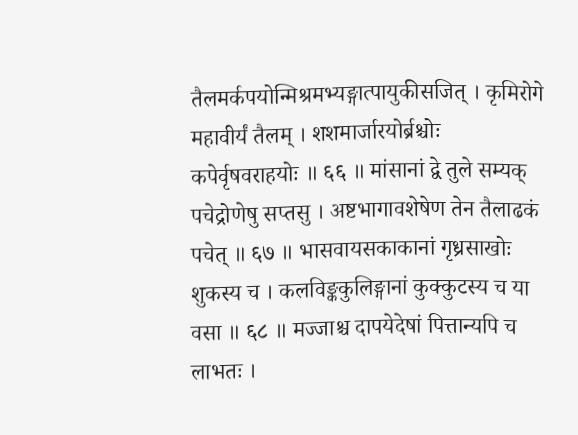तैलमर्कपयोन्मिश्रमभ्यङ्गात्पायुकीसजित् । कृमिरोगे महावीर्यं तैलम् । शशमार्जारयोर्ब्रश्चोः कपेर्वृषवराहयोः ॥ ६६ ॥ मांसानां द्वे तुले सम्यक् पचेद्रोणेषु सप्तसु । अष्टभागावशेषेण तेन तैलाढकं पचेत् ॥ ६७ ॥ भासवायसकाकानां गृध्रसाखोः शुकस्य च । कलविङ्ककुलिङ्गानां कुक्कुटस्य च या वसा ॥ ६८ ॥ मज्जाश्च दापयेदेषां पित्तान्यपि च लाभतः ।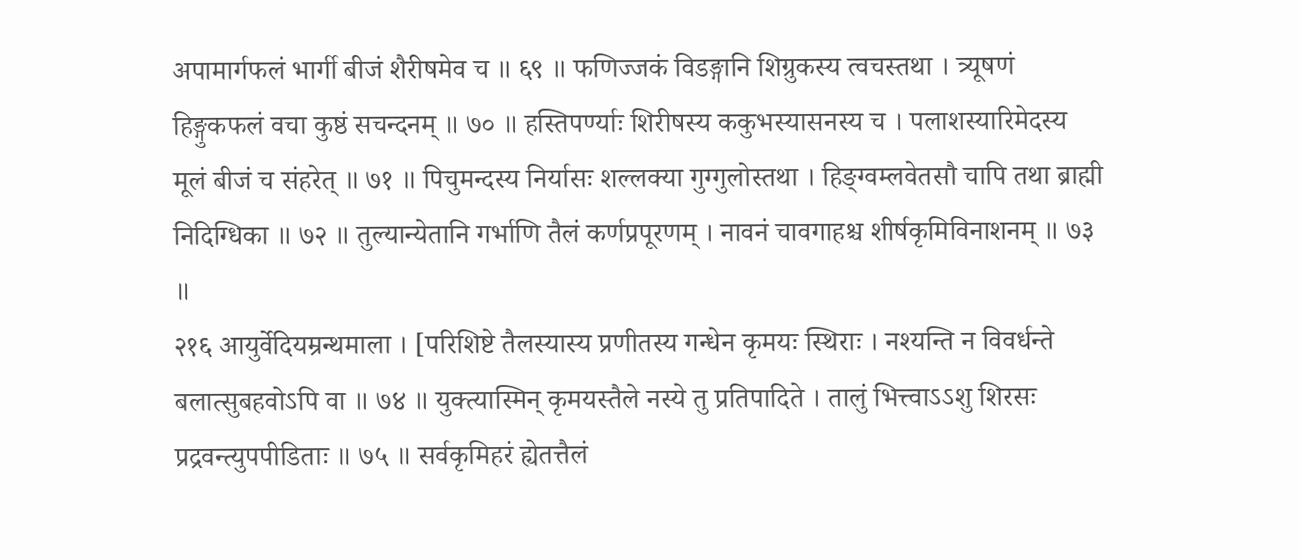अपामार्गफलं भार्गी बीजं शैरीषमेव च ॥ ६९ ॥ फणिज्जकं विडङ्गानि शिग्रुकस्य त्वचस्तथा । त्र्यूषणं हिङ्गुकफलं वचा कुष्ठं सचन्दनम् ॥ ७० ॥ हस्तिपर्ण्याः शिरीषस्य ककुभस्यासनस्य च । पलाशस्यारिमेदस्य मूलं बीजं च संहरेत् ॥ ७१ ॥ पिचुमन्दस्य निर्यासः शल्लक्या गुग्गुलोस्तथा । हिङ्ग्वम्लवेतसौ चापि तथा ब्राह्मी निदिग्धिका ॥ ७२ ॥ तुल्यान्येतानि गर्भाणि तैलं कर्णप्रपूरणम् । नावनं चावगाहश्च शीर्षकृमिविनाशनम् ॥ ७३ ॥
२१६ आयुर्वेदियम्रन्थमाला । [परिशिष्टे तैलस्यास्य प्रणीतस्य गन्धेन कृमयः स्थिराः । नश्यन्ति न विवर्धन्ते बलात्सुबहवोऽपि वा ॥ ७४ ॥ युक्त्यास्मिन् कृमयस्तैले नस्ये तु प्रतिपादिते । तालुं भित्त्वाऽऽशु शिरसः प्रद्रवन्त्युपपीडिताः ॥ ७५ ॥ सर्वकृमिहरं ह्येतत्तैलं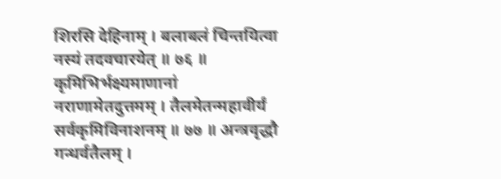शिरसि देहिनाम् । बलाबलं चिन्तयित्वा नस्यं तदवचारयेत् ॥ ७६ ॥ कृमिभिर्भक्ष्यमाणानां नराणामेतदुत्तमम् । तैलमेतन्महावीर्यं सर्वकृमिविनाशनम् ॥ ७७ ॥ अन्त्रवृद्धौ गन्धर्वतैलम् ।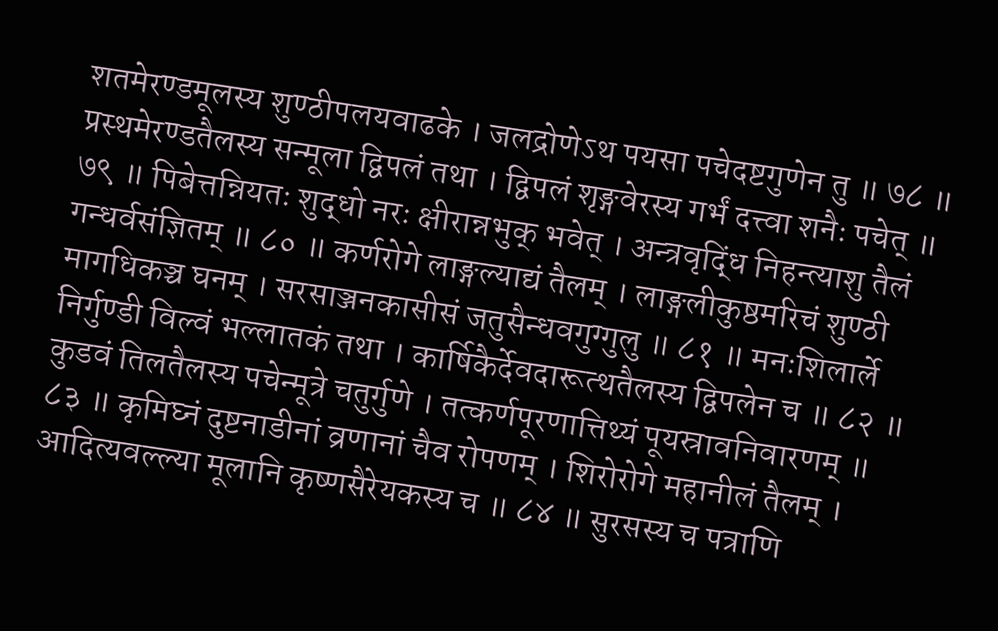शतमेरण्डमूलस्य शुण्ठीपलयवाढके । जलद्रोणेऽथ पयसा पचेदष्टगुणेन तु ॥ ७८ ॥ प्रस्थमेरण्डतैलस्य सन्मूला द्विपलं तथा । द्विपलं शृङ्गवेरस्य गर्भं दत्त्वा शनैः पचेत् ॥ ७९ ॥ पिबेत्तन्नियतः शुद्धो नरः क्षीरान्नभुक् भवेत् । अन्त्रवृद्धिं निहन्त्याशु तैलं गन्धर्वसंज्ञितम् ॥ ८० ॥ कर्णरोगे लाङ्गल्याद्यं तैलम् । लाङ्गलीकुष्ठमरिचं शुण्ठी मागधिकञ्च घनम् । सरसाञ्जनकासीसं जतुसैन्धवगुग्गुलु ॥ ८१ ॥ मनःशिलार्ले निर्गुण्डी विल्वं भल्लातकं तथा । कार्षिकैर्देवदारूत्थतैलस्य द्विपलेन च ॥ ८२ ॥ कुडवं तिलतैलस्य पचेन्मूत्रे चतुर्गुणे । तत्कर्णपूरणात्तिथ्यं पूयस्रावनिवारणम् ॥ ८३ ॥ कृमिघ्नं दुष्टनाडीनां व्रणानां चैव रोपणम् । शिरोरोगे महानीलं तैलम् । आदित्यवल्ल्या मूलानि कृष्णसैरेयकस्य च ॥ ८४ ॥ सुरसस्य च पत्राणि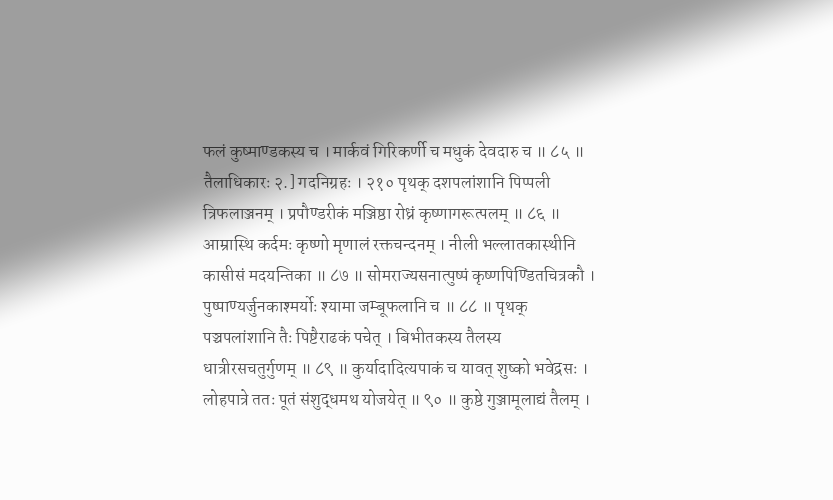फलं कुष्माण्डकस्य च । मार्कवं गिरिकर्णी च मधुकं देवदारु च ॥ ८५ ॥
तैलाधिकारः २.] गदनिग्रहः । २१० पृथक् दशपलांशानि पिप्पली त्रिफलाञ्जनम् । प्रपौण्डरीकं मञ्जिष्ठा रोध्रं कृष्णागरूत्पलम् ॥ ८६ ॥ आम्रास्थि कर्दमः कृष्णो मृणालं रक्तचन्दनम् । नीली भल्लातकास्थीनि कासीसं मदयन्तिका ॥ ८७ ॥ सोमराज्यसनात्पुष्पं कृष्णपिण्डितचित्रकौ । पुष्पाण्यर्जुनकाश्मर्योः श्यामा जम्बूफलानि च ॥ ८८ ॥ पृथक् पञ्चपलांशानि तैः पिष्टैराढकं पचेत् । बिभीतकस्य तैलस्य धात्रीरसचतुर्गुणम् ॥ ८९ ॥ कुर्यादादित्यपाकं च यावत् शुष्को भवेद्रसः । लोहपात्रे ततः पूतं संशुद्धमथ योजयेत् ॥ ९० ॥ कुष्ठे गुञ्जामूलाद्यं तैलम् ।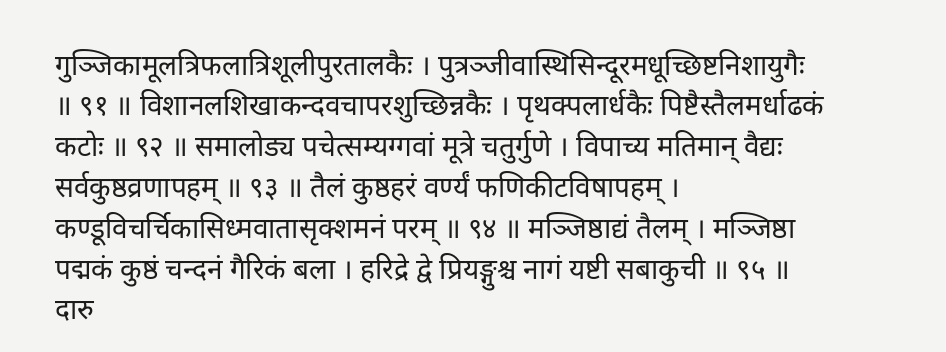गुञ्जिकामूलत्रिफलात्रिशूलीपुरतालकैः । पुत्रञ्जीवास्थिसिन्दूरमधूच्छिष्टनिशायुगैः ॥ ९१ ॥ विशानलशिखाकन्दवचापरशुच्छिन्नकैः । पृथक्पलार्धकैः पिष्टैस्तैलमर्धाढकं कटोः ॥ ९२ ॥ समालोड्य पचेत्सम्यग्गवां मूत्रे चतुर्गुणे । विपाच्य मतिमान् वैद्यः सर्वकुष्ठव्रणापहम् ॥ ९३ ॥ तैलं कुष्ठहरं वर्ण्यं फणिकीटविषापहम् । कण्डूविचर्चिकासिध्मवातासृक्शमनं परम् ॥ ९४ ॥ मञ्जिष्ठाद्यं तैलम् । मञ्जिष्ठा पद्मकं कुष्ठं चन्दनं गैरिकं बला । हरिद्रे द्वे प्रियङ्गुश्च नागं यष्टी सबाकुची ॥ ९५ ॥ दारु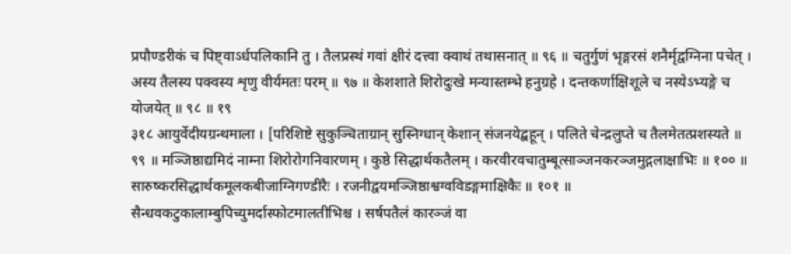प्रपौण्डरीकं च पिष्ट्वाऽर्धपलिकानि तु । तैलप्रस्थं गवां क्षीरं दत्त्वा क्वाथं तथासनात् ॥ ९६ ॥ चतुर्गुणं भृङ्गरसं शनैर्मृद्वग्निना पचेत् । अस्य तैलस्य पक्वस्य शृणु वीर्यमतः परम् ॥ ९७ ॥ केशशाते शिरोदुःखे मन्यास्तम्भे हनुग्रहे । दन्तकर्णाक्षिशूले च नस्येऽभ्यङ्गे च योजयेत् ॥ ९८ ॥ १९
३१८ आयुर्वेदीयग्रन्थमाला । [परिशिष्टे सुकुञ्चिताग्रान् सुस्निग्धान् केशान् संजनयेद्बहून् । पलिते चेन्द्रलुप्ते च तैलमेतत्प्रशस्यते ॥ ९९ ॥ मञ्जिष्ठाद्यमिदं नाम्ना शिरोरोगनिवारणम् । कुष्ठे सिद्धार्थकतैलम् । करवीरवचातुम्बूत्साञ्जनकरञ्जमुद्गलाक्षाभिः ॥ १०० ॥ सारुष्करसिद्धार्थकमूलकबीजाग्निगण्डीरैः । रजनीद्वयमञ्जिष्ठाश्वग्वविडङ्गमाक्षिकैः ॥ १०१ ॥ सैन्धवकटुकालाम्बुपिच्युमर्दास्फोटमालतीभिश्च । सर्षपतैलं कारञ्जं वा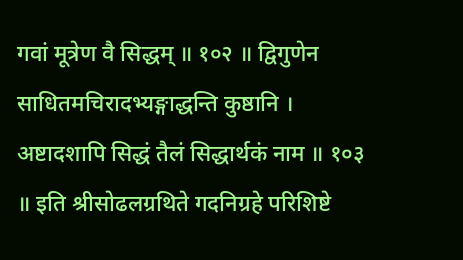गवां मूत्रेण वै सिद्धम् ॥ १०२ ॥ द्विगुणेन साधितमचिरादभ्यङ्गाद्धन्ति कुष्ठानि । अष्टादशापि सिद्धं तैलं सिद्धार्थकं नाम ॥ १०३ ॥ इति श्रीसोढलग्रथिते गदनिग्रहे परिशिष्टे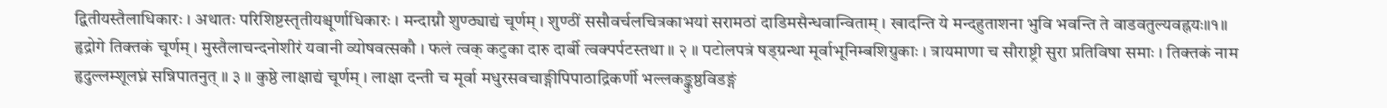द्वितीयस्तैलाधिकारः । अथातः परिशिष्टस्तृतीयश्चूर्णाधिकारः । मन्दाग्नौ शुण्ठ्याद्यं चूर्णम् । शुण्ठीं ससौवर्चलचित्रकाभयां सरामठां दाडिमसैन्धवान्विताम् । खादन्ति ये मन्दहुताशना भुवि भवन्ति ते वाडवतुल्यवह्नयः॥१॥ हृद्रोगे तिक्तकं चूर्णम् । मुस्तैलाचन्दनोशीरं यवानी व्योषवत्सकौ । फलं त्वक् कटुका दारु दार्बी त्वक्पर्पटस्तथा ॥ २ ॥ पटोलपत्रं षड्ग्रन्था मूर्वाभूनिम्बशिग्रुकाः । त्रायमाणा च सौराष्ट्री सुरा प्रतिविषा समाः । तिक्तकं नाम हृदुल्लम्शूलघ्नं सन्निपातनुत् ॥ ३ ॥ कुष्ठे लाक्षाद्यं चूर्णम् । लाक्षा दन्ती च मूर्वा मधुरसवचाङ्गीपिपाठाद्रिकर्णी भल्लकङ्कुष्ठविडङ्गं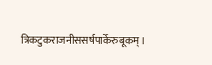त्रिकटुकराजनीससर्षपार्केरुबूकम् ।